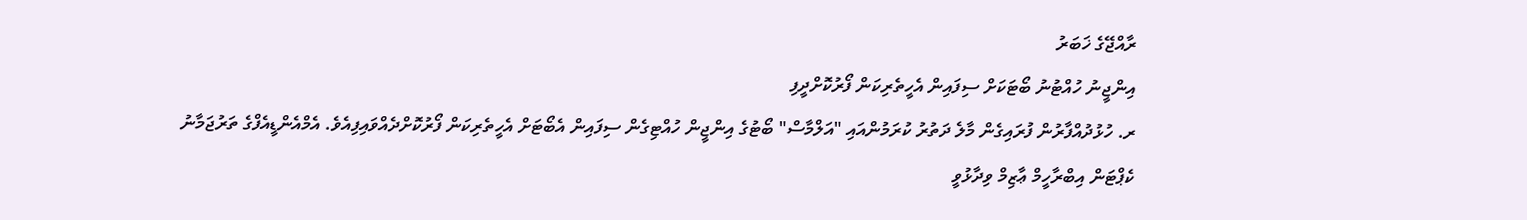ރާއްޖޭގެ ޚަބަރު
އިންޖީނު ހުއްޓުނު ބޯޓަކަށް ސިފައިން އެހީތެރިކަން ފޯރުކޮށްދީފި
ރ. ހުޅުދުއްފާރުން ފުރައިގެން މާލެ ދަތުރު ކުރަމުންއައި "އަލްމާސް" ބޯޓުގެ އިންޖީން ހުއްޓިގެން ސިފައިން އެބޯޓަށް އެހީތެރިކަން ފޯރުކޮށްދެއްވައިފިއެވެ. އެމްއެންޑީއެފްގެ ތަރުޖަމާނު ކެޕްޓަން އިބްރާހީމް ޢާޒިމް ވިދާޅުވީ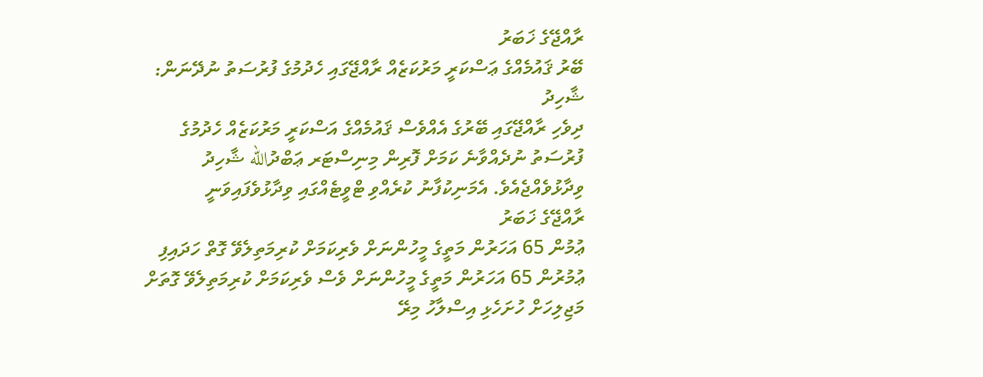ރާއްޖޭގެ ޚަބަރު
ބޭރު ޤައުމެއްގެ ޢަސްކަރީ މަރުކަޒެއް ރާއްޖޭގައި ހެދުމުގެ ފުރުސަތު ނުދޭނަން: ޝާހިދު
ދިވެހި ރާއްޖޭގައި ބޭރުގެ އެއްވެސް ޤައުމެއްގެ އަސްކަރީ މަރުކަޒެއް ހެދުމުގެ ފުރުސަތު ނުދެއްވާނެ ކަމަށް ފޮރިން މިނިސްޓަރ ޢަބްދުالله ޝާހިދު ވިދާޅުވެއްޖެއެވެ. އެމަނިކުފާނު ކުރެއްވި ޓްވީޓެއްގައި ވިދާޅުވެފައިވަނީ
ރާއްޖޭގެ ޚަބަރު
ޢުމުން 65 އަހަރުން މަތީގެ މީހުންނަށް ވެރިކަމަށް ކުރިމަތިލެވޭ ގޮތް ހަދައިފި
ޢުމުރުން 65 އަހަރުން މަތީގެ މީހުންނަށް ވެސް ވެރިކަމަށް ކުރިމަތިލެވޭ ގޮތަށް މަޖިލިހަށް ހުށަހެޅި އިސްލާހު މިރޭ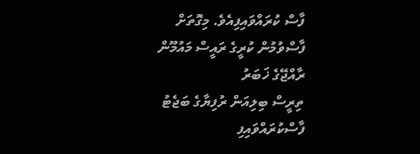ފާސް ކުރައްވައިފިއެވެ. މިގޮތަށް ފާސްވުމުން ކުރީގެ ރައީސް މައުމޫން
ރާއްޖޭގެ ޚަބަރު
ތިރީސް ބިލިއަން ރުފިޔާގެ ބަޖެޓު ފާސްކުރައްވައިފި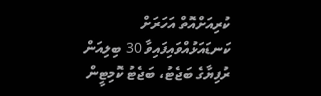ކުރިއަށްއޮތް އަހަރަށް ކަނޑައަޅުއްވައިފައިވާ 30 ބިލިއަން ރުފިޔާގެ ބަޖެޓު، ބަޖެޓު ކޮމިޓީން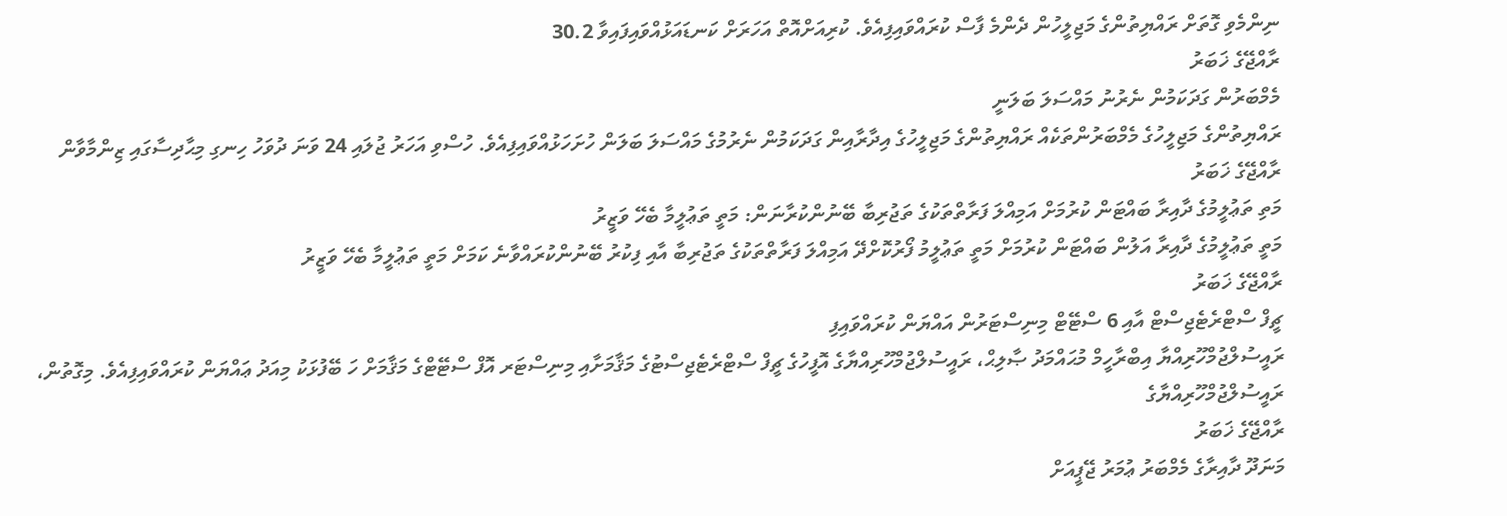ނިންމެވި ގޮތަށް ރައްޔިތުންގެ މަޖިލީހުން ދެންމެ ފާސް ކުރައްވައިފިއެވެ. ކުރިއަށްއޮތް އަހަރަށް ކަނޑައަޅުއްވައިފައިވާ 30.2
ރާއްޖޭގެ ޚަބަރު
މެމްބަރުން ގަދަކަމުން ނެރުނު މައްސަލަ ބަލަނީ
ރައްޔިތުންގެ މަޖިލީހުގެ މެމްބަރުންތަކެއް ރައްޔިތުންގެ މަޖިލީހުގެ އިދާރާއިން ގަދަކަމުން ނެރުމުގެ މައްސަލަ ބަލަން ހުށަހަޅުއްވައިފިއެވެ. ހުސްވި އަހަރު ޖުލައި 24 ވަނަ ދުވަހު ހިނގި މިޙާދިސާގައި ޒިންމާވާން
ރާއްޖޭގެ ޚަބަރު
މަތި ތަޢުލީމުގެ ދާއިރާ ބައްޓަން ކުރުމަށް އަމިއްލަ ފަރާތްތަކުގެ ތަޖުރިބާ ބޭނުންކުރާނަން: މަތީ ތަޢުލީމާ ބެހޭ ވަޒީރު
މަތީ ތަޢުލީމުގެ ދާއިރާ އަލުން ބައްޓަން ކުރުމަށް މަތީ ތަޢުލީމު ފޯރުކޮށްދޭ އަމިއްލަ ފަރާތްތަކުގެ ތަޖުރިބާ އާއި ފިކުރު ބޭނުންކުރައްވާނެ ކަމަށް މަތީ ތަޢުލީމާ ބެހޭ ވަޒީރު
ރާއްޖޭގެ ޚަބަރު
ޗީފް ސްޓްރެޓެޖިސްޓް އާއި 6 ސްޓޭޓް މިނިސްޓަރުން އައްޔަން ކުރައްވައިފި
ރައީސުލްޖުމްހޫރިއްޔާ އިބްރާހީމް މުޙައްމަދު ޞާލިޙް، ރައީސުލްޖުމްހޫރިއްޔާގެ އޮފީހުގެ ޗީފް ސްޓްރެޓެޖިސްޓުގެ މަޤާމަށާއި މިނިސްޓަރ އޮފް ސްޓޭޓްގެ މަޤާމަށް ހަ ބޭފުޅަކު މިއަދު ޢައްޔަން ކުރައްވައިފިއެވެ. މިގޮތުން، ރައީސުލްޖުމްހޫރިއްޔާގެ
ރާއްޖޭގެ ޚަބަރު
މަނަދޫ ދާއިރާގެ މެމްބަރު ޢުމަރު ޖޭޕީއަށް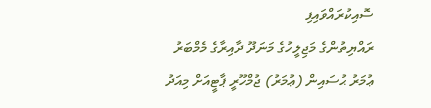ސޮއިކުރައްވައިފި
ރައްޔިތުންގެ މަޖިލީހުގެ މަނަދޫ ދާއިރާގެ މެމްބަރު ޢުމަރު ޙުސައިން (ޢުމަރު) ޖުމްހޫރީ ޕާޓީއަށް މިއަދު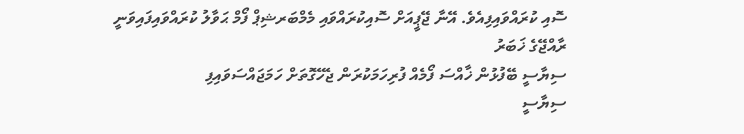ސޮއި ކުރައްވައިފިއެވެ. އޭނާ ޖޭޕީއަށް ސޮއިކުރައްވައި މެމްބަރޝިޕް ފޯމް ޙަވާލު ކުރައްވައިފައިވަނީ
ރާއްޖޭގެ ޚަބަރު
ސިޔާސީ ބޭފުޅުން ޚާއްސަ ފޯމެއް ފުރިހަމަކުރަން ޖެހޭގޮތަށް ހަމަޖައްސަވައިފި
ސިޔާސީ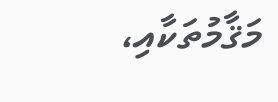މަޤާމުތަކާއި،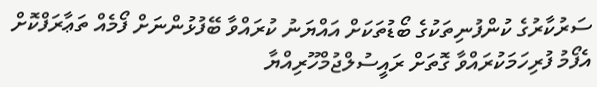ސަރުކާރުގެ ކުންފުނިތަކުގެ ބޯޑުތަކަށް އައްޔަނު ކުރައްވާ ބޭފުޅުންނަށް ފޯމެއް ތަޢާރަފްކޮށް އެފޯމު ފުރިހަމަކުރައްވާ ގޮތަށް ރައީސުލްޖުމްހޫރިއްޔާ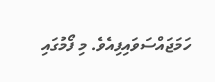ހަމަޖައްސަވައިފިއެވެ. މި ފޯމުގައި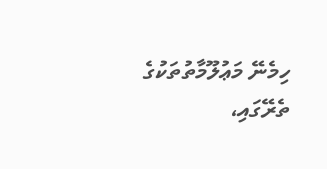ހިމެނޭ މަޢުލޫމާތުތަކުގެ ތެރޭގައި،